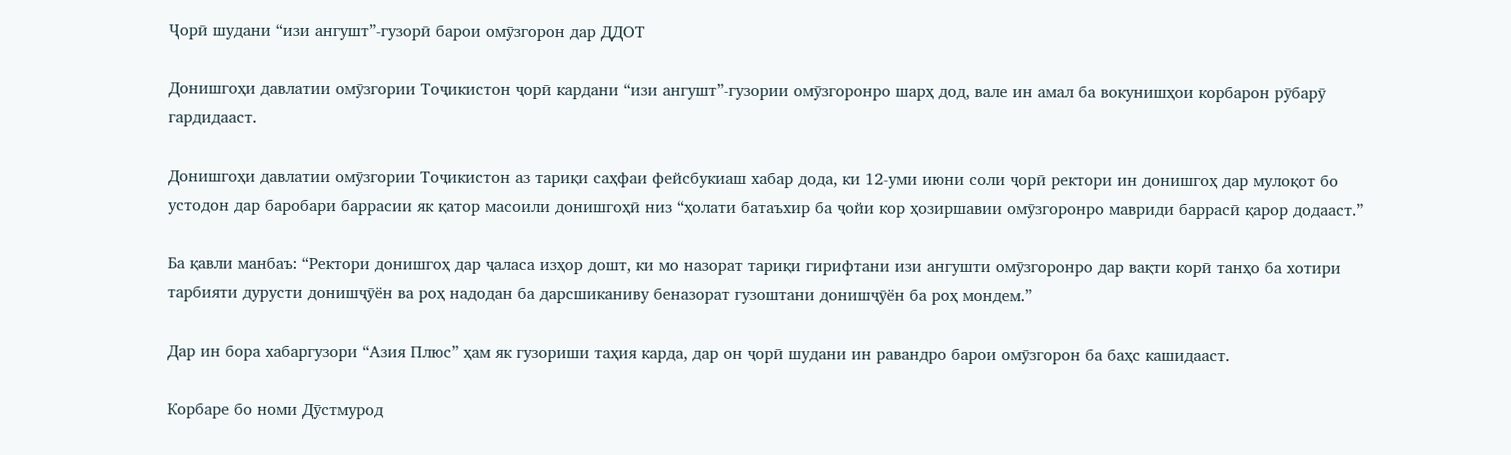Ҷорӣ шудани “изи ангушт”-гузорӣ барои омӯзгорон дар ДДОТ

Донишгоҳи давлатии омӯзгории Тоҷикистон ҷорӣ кардани “изи ангушт”-гузории омӯзгоронро шарҳ дод, вале ин амал ба вокунишҳои корбарон рӯбарӯ гардидааст.

Донишгоҳи давлатии омӯзгории Тоҷикистон аз тариқи саҳфаи фейсбукиаш хабар дода, ки 12-уми июни соли ҷорӣ ректори ин донишгоҳ дар мулоқот бо устодон дар баробари баррасии як қатор масоили донишгоҳӣ низ “ҳолати батаъхир ба ҷойи кор ҳозиршавии омӯзгоронро мавриди баррасӣ қарор додааст.”

Ба қавли манбаъ: “Ректори донишгоҳ дар ҷаласа изҳор дошт, ки мо назорат тариқи гирифтани изи ангушти омӯзгоронро дар вақти корӣ танҳо ба хотири тарбияти дурусти донишҷӯён ва роҳ надодан ба дарсшиканиву беназорат гузоштани донишҷӯён ба роҳ мондем.”

Дар ин бора хабаргузори “Азия Плюс” ҳам як гузориши таҳия карда, дар он ҷорӣ шудани ин равандро барои омӯзгорон ба баҳс кашидааст.

Корбаре бо номи Дӯстмурод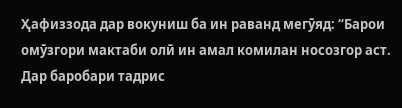Ҳафиззода дар вокуниш ба ин раванд мегӯяд: “Барои омӯзгори мактаби олӣ ин амал комилан носозгор аст. Дар баробари тадрис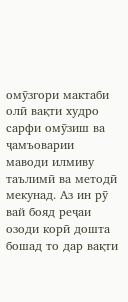омӯзгори мактаби олӣ вақти худро сарфи омӯзиш ва ҷамъоварии маводи илмиву таълимӣ ва методӣ мекунад. Аз ин рӯ вай бояд реҷаи озоди корӣ дошта бошад то дар вақти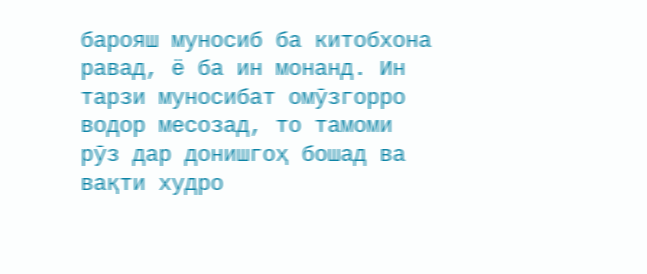барояш муносиб ба китобхона равад, ё ба ин монанд. Ин тарзи муносибат омӯзгорро водор месозад, то тамоми рӯз дар донишгоҳ бошад ва вақти худро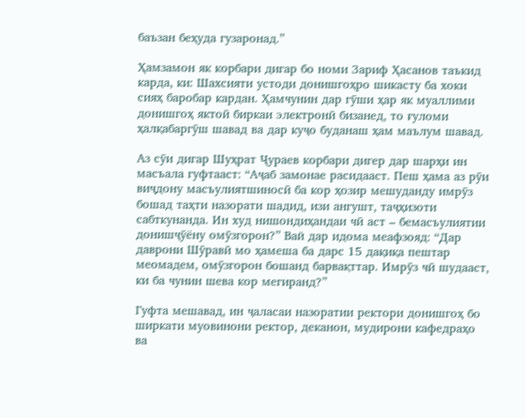баъзан беҳуда гузаронад.”

Ҳамзамон як корбари дигар бо номи Зариф Ҳасанов таъкид карда, ки: Шахсияти устоди донишгоҳро шикасту ба хоки сияҳ баробар кардан. Ҳамчунин дар гӯши ҳар як муаллими донишгоҳ яктоӣ биркаи электронӣ бизанед, то ғуломи ҳалқабаргӯш шавад ва дар куҷо буданаш ҳам маълум шавад.

Аз сӯи дигар Шуҳрат Ҷураев корбари дигер дар шарҳи ин масъала гуфтааст: “Аҷаб замонае расидааст. Пеш ҳама аз рӯи виҷдону масъулиятшиносӣ ба кор ҳозир мешуданду имрӯз бошад таҳти назорати шадид, изи ангушт, таҷҳизоти сабткунанда. Ин худ нишондиҳандаи чӣ аст – бемасъулиятии донишҷӯёну омӯзгорон?” Вай дар идома меафзояд: “Дар даврони Шӯравӣ мо ҳамеша ба дарс 15 дақиқа пештар меомадем, омӯзгорон бошанд барвақттар. Имрӯз чӣ шудааст, ки ба чунин шева кор мегиранд?”

Гуфта мешавад, ин ҷаласаи назоратии ректори донишгоҳ бо ширкати муовинони ректор, деканон, мудирони кафедраҳо ва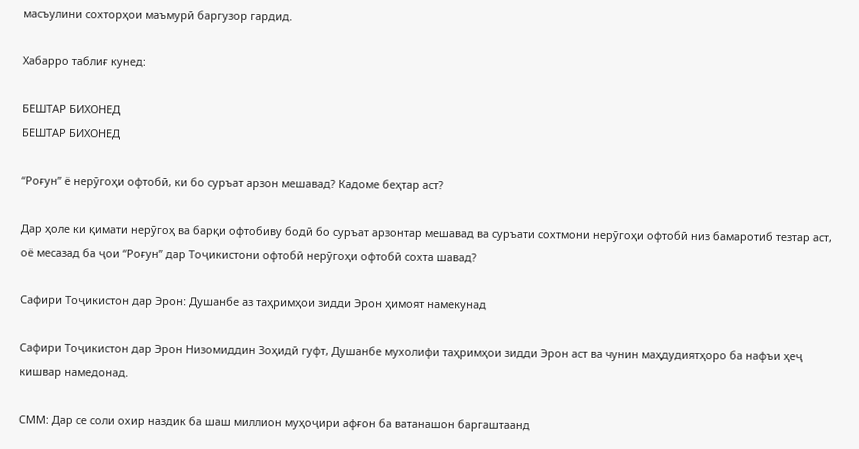масъулини сохторҳои маъмурӣ баргузор гардид.

Хабарро таблиғ кунед:

БЕШТАР БИХОНЕД
БЕШТАР БИХОНЕД

“Роғун” ё нерӯгоҳи офтобӣ, ки бо суръат арзон мешавад? Кадоме беҳтар аст?

Дар ҳоле ки қимати нерӯгоҳ ва барқи офтобиву бодӣ бо суръат арзонтар мешавад ва суръати сохтмони нерӯгоҳи офтобӣ низ бамаротиб тезтар аст, оё месазад ба ҷои “Роғун” дар Тоҷикистони офтобӣ нерӯгоҳи офтобӣ сохта шавад?

Сафири Тоҷикистон дар Эрон: Душанбе аз таҳримҳои зидди Эрон ҳимоят намекунад

Сафири Тоҷикистон дар Эрон Низомиддин Зоҳидӣ гуфт, Душанбе мухолифи таҳримҳои зидди Эрон аст ва чунин маҳдудиятҳоро ба нафъи ҳеҷ кишвар намедонад.

СММ: Дар се соли охир наздик ба шаш миллион муҳоҷири афғон ба ватанашон баргаштаанд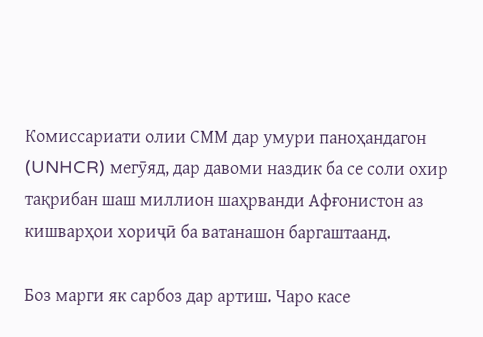Комиссариати олии СММ дар умури паноҳандагон (UNHCR) мегӯяд, дар давоми наздик ба се соли охир тақрибан шаш миллион шаҳрванди Афғонистон аз кишварҳои хориҷӣ ба ватанашон баргаштаанд.

Боз марги як сарбоз дар артиш. Чаро касе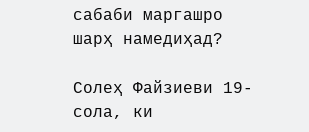сабаби маргашро шарҳ намедиҳад?

Солеҳ Файзиеви 19-сола, ки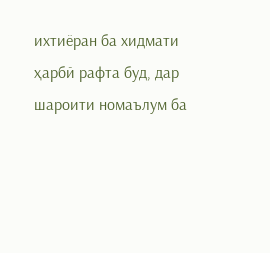ихтиёран ба хидмати ҳарбӣ рафта буд, дар шароити номаълум ба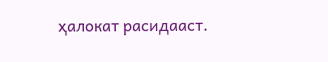ҳалокат расидааст.